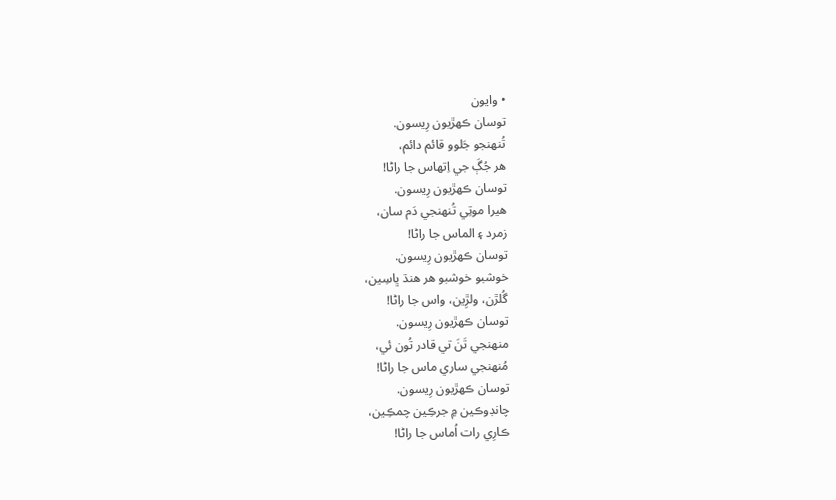• وايون
توسان ڪهڙيون رِيسون.
تُنهنجو جَلوو قائم دائم،
هر جُڳَ جي اِتهاس جا راڻا!
توسان ڪهڙيون رِيسون.
هيرا موتِي تُنهنجي دَم سان،
زمرد ۽ الماس جا راڻا!
توسان ڪهڙيون رِيسون.
خوشبو خوشبو هر هنڌ ڀاسِين،
گُلڙن، ولڙِين، واس جا راڻا!
توسان ڪهڙيون رِيسون.
منهنجي تَنَ تي قادر تُون ئي،
مُنهنجي ساري ماس جا راڻا!
توسان ڪهڙيون رِيسون.
چانڊوڪين ۾ جرڪِين چمڪِين،
ڪارِي رات اُماس جا راڻا!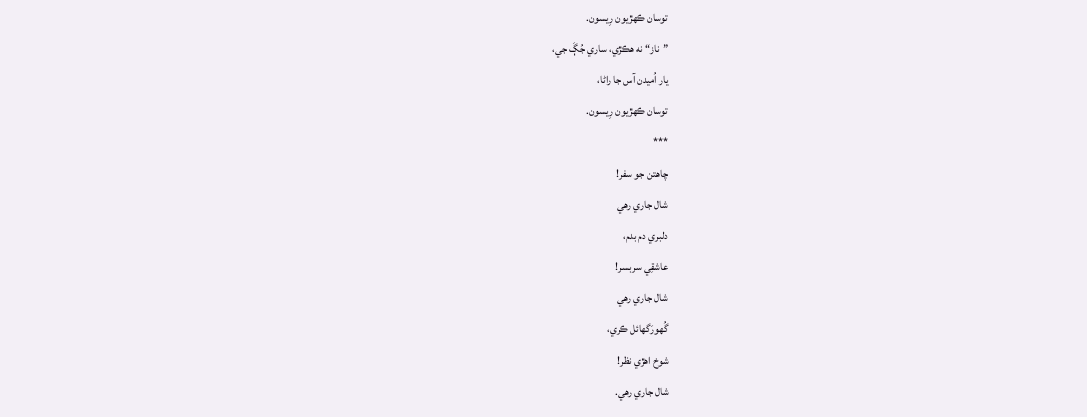توسان ڪهڙيون رِيسون.
”ناز“ نه هڪڙي، ساري جُڳَ جي،
يار اُميدن آس جا راڻا،
توسان ڪهڙيون رِيسون.
***
چاهتن جو سفر!
شال جاري رهي
دلبري دم بدم،
عاشقِي سربسر!
شال جاري رهي
گُهورَگهائل ڪري،
شوخ اهڙي نظر!
شال جاري رهي.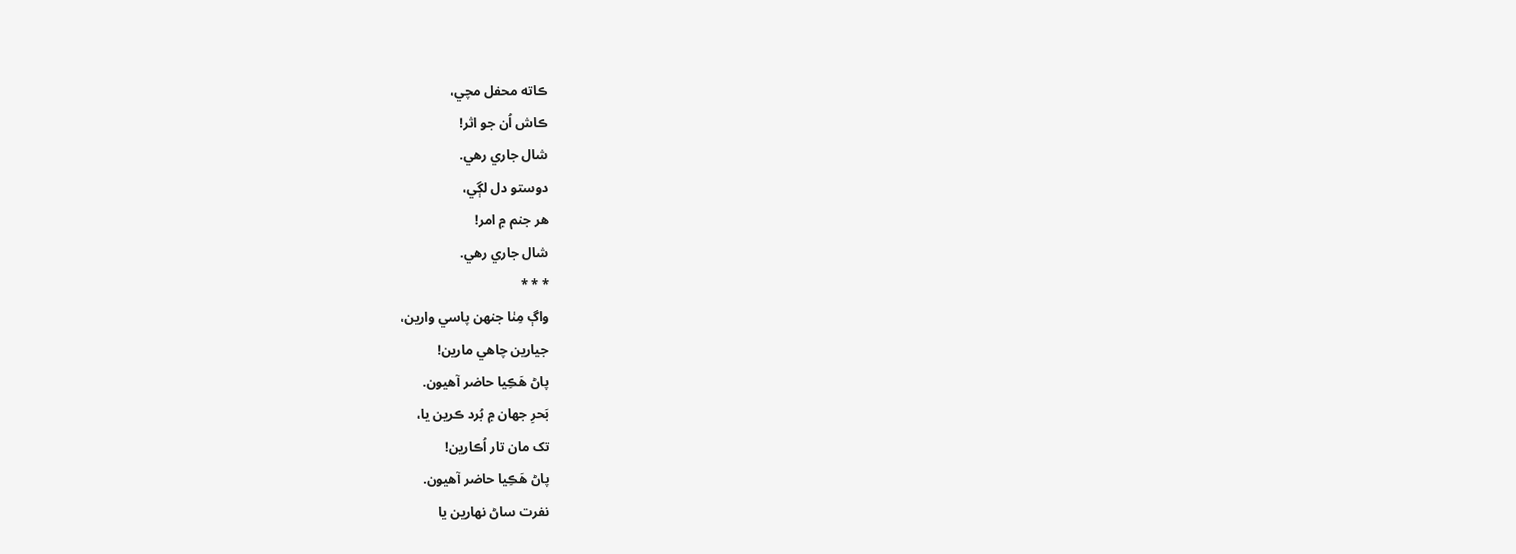ڪاته محفل مچي،
ڪاش اُن جو اثر!
شال جاري رهي.
دوستو دل لڳي،
هر جنم ۾ امر!
شال جاري رهي.
* * *
واڳ مِٺا جنهن پاسي وارين،
جيارين چاهي مارين!
پاڻ هَڪِيا حاضر آهيون.
بَحرِ جهان ۾ بُرد ڪرين يا،
تک مان تار اُڪارين!
پاڻ هَڪِيا حاضر آهيون.
نفرت ساڻ نهارين يا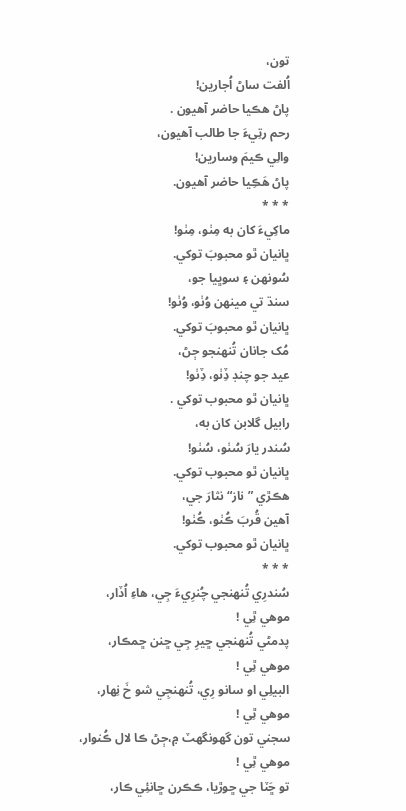تون،
اُلفت ساڻ اُجارين!
پاڻ هڪيا حاضر آهيون .
رحم رتِيءَ جا طالب آهيون،
والِي ڪيمَ وسارين!
پاڻ هَڪِيا حاضر آهيون.
* * *
ماکِيءَ کان به مِٺو، مِٺو!
ڀانيان ٿو محبوبَ توکي.
سُونهن ۽ سوڀيا جو،
سنڌ تي مينهن وُٺو، وُٺو!
ڀانيان ٿو محبوبَ توکي.
مُک جانان تُنهنجو ڄڻ،
عيد جو چنڊ ڏِٺو، ڏِٺو!
ڀانيان ٿو محبوب توکي .
رابيل گلابن کان به،
سُندر يارَ سُٺو، سُٺو!
ڀانيان ٿو محبوب توکي.
هڪڙي ”ناز“ نثارَ جي،
آهين قُربَ ڪُٺو، ڪُٺو!
ڀانيان ٿو محبوب توکي.
* * *
سُندرِي تُنهنجي چُنرِيءَ جِي، هاءِ اُڏار،
موهي ٿِي !
پدمڻي تُنهنجي ڇيرِ جِي ڇنن ڇمڪار،
موهي ٿِي !
البيلِي او سانو رِي، تُنهنجِي شو خَ نِهار،
موهي ٿِي !
سجني تون گهونگهٽ ۾،ڄڻ ڪا لال ڪُنوار،
موهي ٿِي !
تو ڇَٽا جي ڇوڙيا، ڪڪرن ڇانئِي ڪار،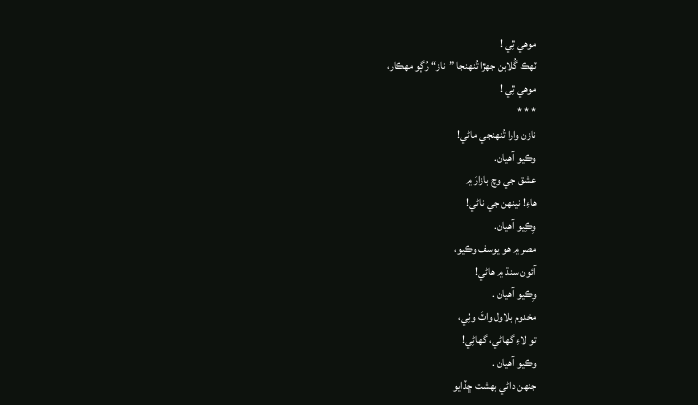موهي ٿِي !
ٽهڪ گُلابن جهڙا تُنهنجا ”ناز“ رُڳو مهڪار،
موهي ٿِي !
* * *
نازن وارا تُنهنجي ماڻي!
وڪيو آهيان.
عشق جي وچ بازارَ ۾
هاءِ! نينهن جي ناڻي!
وِڪِيو آهيان.
مصر ۾ هو يوسف وڪيو،
آئون سنڌ ۾ هاڻي!
وِڪيو آهيان .
مخدوم بلاول واٽَ وٺِي،
تو لاءِ گهاڻي، گهاڻِي!
وڪيو آهيان .
جنهن داڻي بهشت ڇڏايو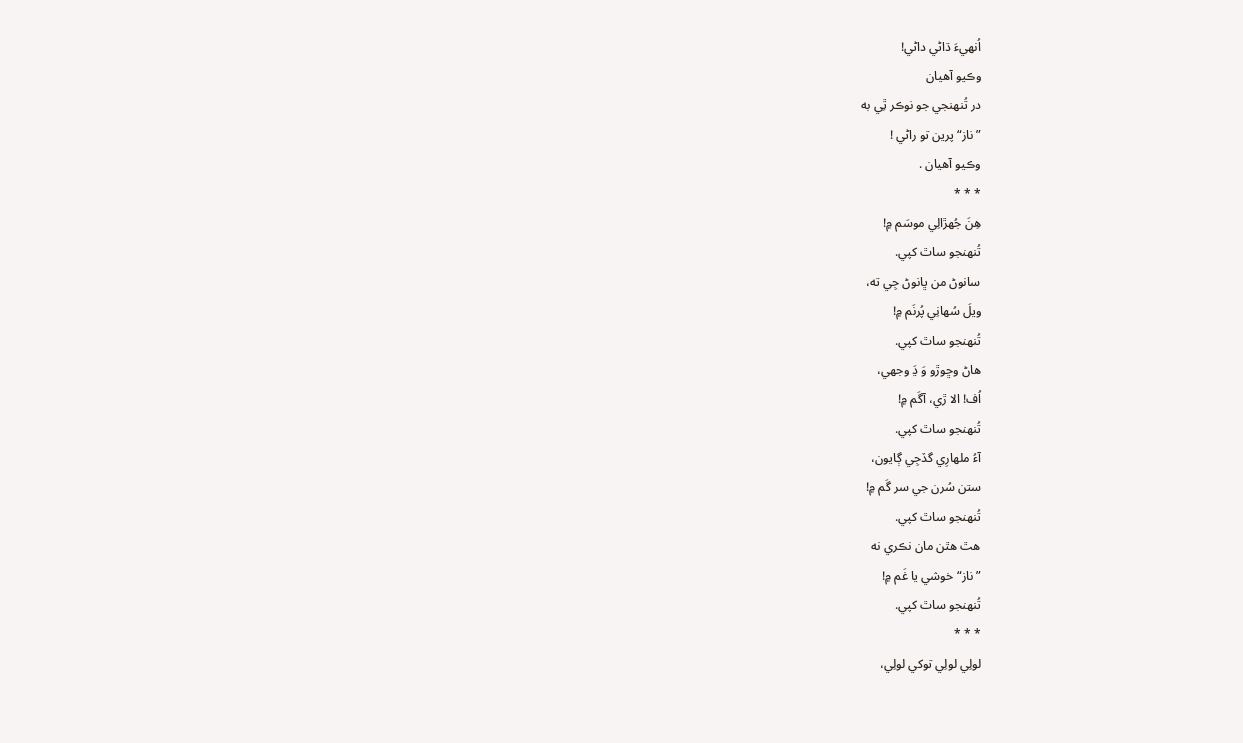اُنهيءَ ڌاڻي داڻي!
وڪيو آهيان
در تُنهنجي جو نوڪر ٿِي به
”ناز“ پرين تو راڻي !
وڪيو آهيان .
* * *
هِنَ جُهڙالِي موسَم ۾!
تُنهنجو ساٿ کپي.
سانوڻ من ڀانوڻ جِي ته،
ويلَ سُهانِي پُرنَم ۾!
تُنهنجو ساٿ کپي.
هاڻ وڇوڙو وَ ڍَ وجهي،
اُف! الا ڙي، آگَم ۾!
تُنهنجو ساٿ کپي.
آءُ ملهارِي گڏجِي ڳايون،
ستن سُرن جي سر گَم ۾!
تُنهنجو ساٿ کپي.
هٿ هٿن مان نڪري نه
”ناز“ خوشي يا غَم ۾!
تُنهنجو ساٿ کپي.
* * *
لولِي لولِي توکي لولِي،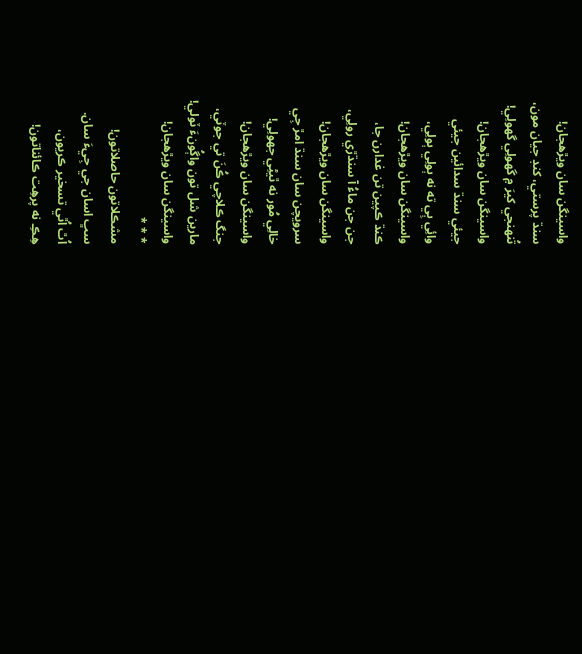واسينگن سان ويڙهجان!
سنڌ پرستي، کنڊ جيان مون،
تُنهنجي کيرَ ۾ گهولِي گهولِي!
واسينگن سان ويڙهجان!
جيئي سنڌ سدائين جيئي
وائِي ٻِي ته نه ٻولِي ٻولِي،
واسينگن سان ويڙهجان!
ڪنڌ ڪپين تن غدارن جا،
جن جن ماءُ آ سنڌڙي رولِي،
واسينگن سان ويڙهجان!
سرويچن سان سنڌ امڙ جِي
خالِي مُور نه ٿيڻِي جهولِي!
واسينگن سان ويڙهجان!
جنگ ڪلاچي ڪُنَ تي جوٽي،
مارين شل تون واڳُونءَ ٽولي!
واسينگن سان ويڙهجان!
* * *
مشڪلاتون حاصلاتون!
سڀ اسان جي جِيءَ سان.
اُٿ اُٿي تسخير ڪريون،
هِڪِ نه پرهِت ڪائناتون!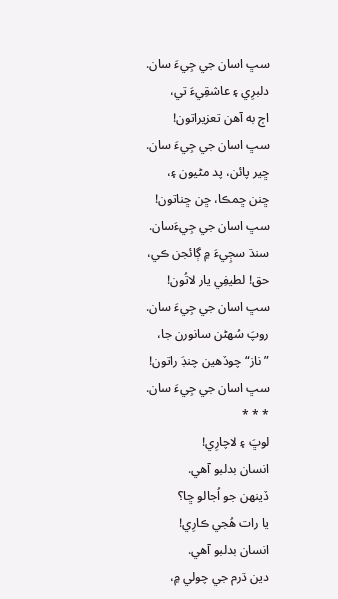سڀ اسان جي جِيءَ سان.
دلبرِي ۽ عاشقِيءَ تي،
اڄ به آهن تعزيراتون!
سڀ اسان جي جِيءَ سان.
ڇير پائن، پد مڻيون ۽،
ڇنن ڇمڪا، ڇن ڇناتون!
سڀ اسان جي جِيءَسان.
سنڌ سڄِيءَ ۾ ڳائجن ڪي،
حق! لطيفِي يار لاتُون!
سڀ اسان جي جِيءَ سان.
روپَ سُهڻن سانورن جا،
”ناز“ چوڏهين چنڊَ راتون!
سڀ اسان جي جِيءَ سان.
* * *
لوڀَ ۽ لاچارِي!
انسان بدلبو آهي.
ڏينهن جو اُجالو ڇا؟
يا رات هُجي ڪارِي!
انسان بدلبو آهي.
دين ڌرم جي چولي ۾،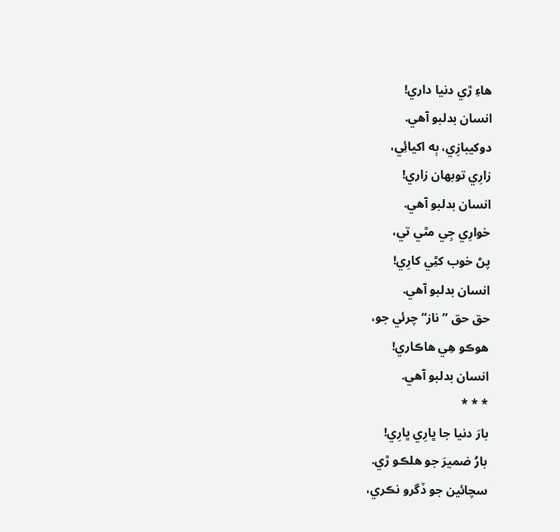هاءِ ڙي دنيا داري!
انسان بدلبو آهي.
دوکيبازِي، ٻه اکيائِي،
زارِي توبهان زاري!
انسان بدلبو آهي.
خوارِي جِي مٿي تي،
پڻ خوب کڻِي کارِي!
انسان بدلبو آهي.
حق حق ”ناز“ چرئي جو،
هوڪو هِي هاڪاري!
انسان بدلبو آهي.
* * *
بارَ دنيا جا ڀارِي ڀارِي!
بارُ ضميرَ جو هلڪو ڙي.
سچائين جو ڏگرو نڪري،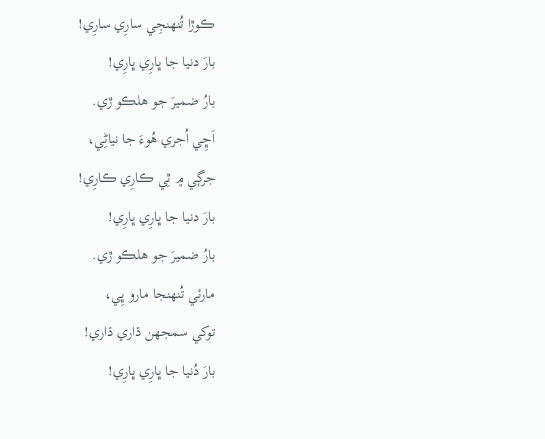ڪوڙا تُنهنجِي سارِي سارِي!
بارَ دنيا جا ڀارِي ڀارِي!
بارُ ضميرَ جو هلڪو ڙي.
اَڇِي اُجري هُوءَ جا نياڻِي،
جرڳي ۾ ٿِي ڪارِي ڪارِي!
بارَ دنيا جا ڀارِي ڀارِي!
بارُ ضميرَ جو هلڪو ڙي.
مارئي تُنهنجا مارو ڀِي،
توکي سمجهن ڌاري ڌاري!
بارَ دُنيا جا ڀارِي ڀارِي!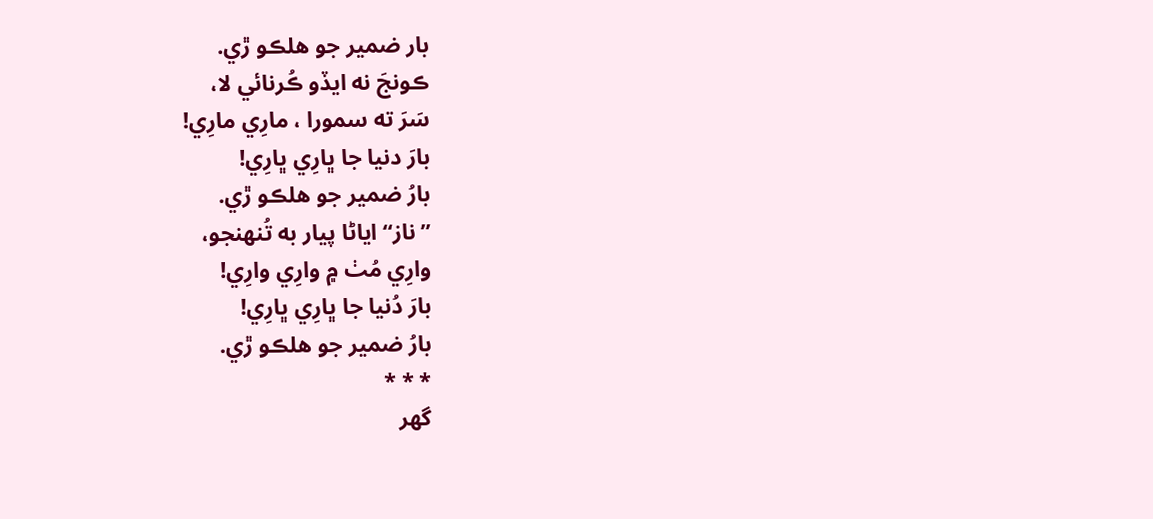بار ضمير جو هلڪو ڙي.
ڪونجَ نه ايڏو ڪُرنائي لا،
سَرَ ته سمورا ، مارِي مارِي!
بارَ دنيا جا ڀارِي ڀارِي!
بارُ ضمير جو هلڪو ڙي.
”ناز“ اياڻا پيار به تُنهنجو،
وارِي مُٺ ۾ وارِي وارِي!
بارَ دُنيا جا ڀارِي ڀارِي!
بارُ ضمير جو هلڪو ڙي.
* * *
گهر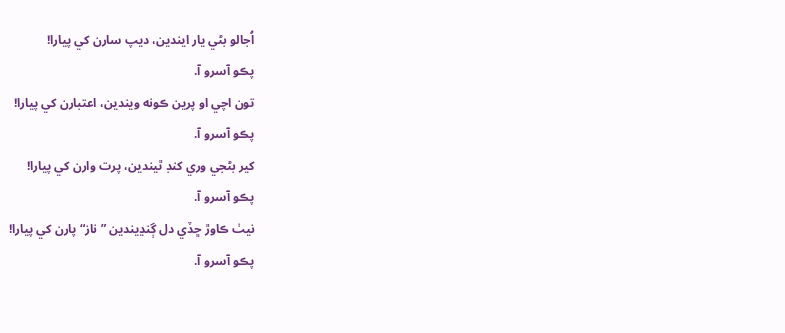اُجالو بڻي يار ايندين، ديپ سارن کي پيارا!
پڪو آسرو آ.
تون اچي او پرين ڪونه ويندين، اعتبارن کي پيارا!
پڪو آسرو آ.
کير بڻجي وري کنڊ ٿيندين، پرت وارن کي پيارا!
پڪو آسرو آ.
نيٺ ڪاوڙ ڇڏي دل ڳنڍيندين ”ناز“ پارن کي پيارا!
پڪو آسرو آ.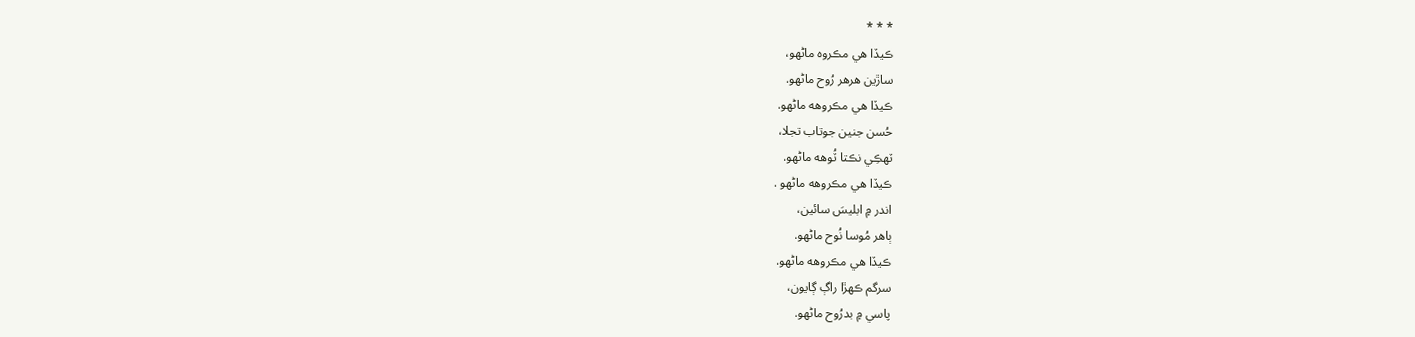* * *
ڪيڏا هي مڪروه ماڻهو،
ساڙين هرهر رُوح ماڻهو.
ڪيڏا هي مڪروهه ماڻهو.
حُسن جنين جوتاب تجلا،
ٽهڪِي نڪتا ٽُوهه ماڻهو.
ڪيڏا هي مڪروهه ماڻهو .
اندر ۾ ابليسَ سائين،
ٻاهر مُوسا نُوح ماڻهو.
ڪيڏا هي مڪروهه ماڻهو.
سرگم ڪهڙا راڳ ڳايون،
پاسي ۾ بدرُوح ماڻهو.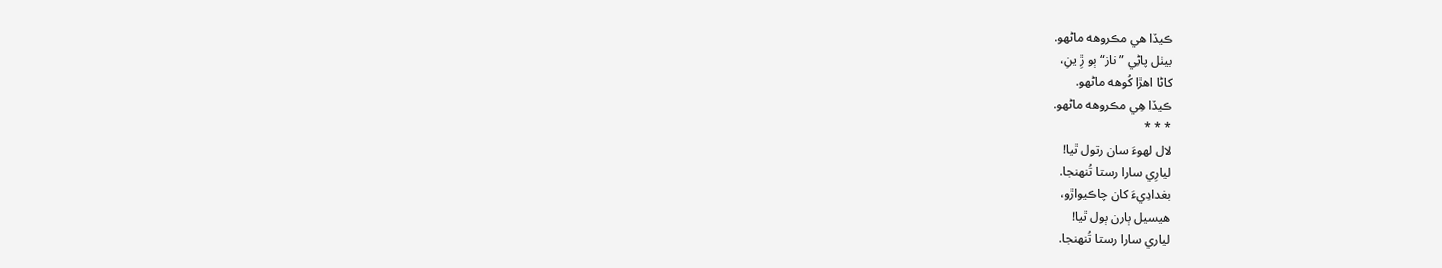ڪيڏا هي مڪروهه ماڻهو.
بيٺل پاڻِي ”ناز“ ٻو ڙِ ينِ،
کاڻا اهڙا کُوهه ماڻهو.
ڪيڏا هِي مڪروهه ماڻهو.
* * *
لال لهوءَ سان رتول ٿيا!
ليارِي سارا رستا تُنهنجا.
بغدادِيءَ کان چاڪيواڙو،
هيسيل ٻارن ٻول ٿيا!
لياري سارا رستا تُنهنجا.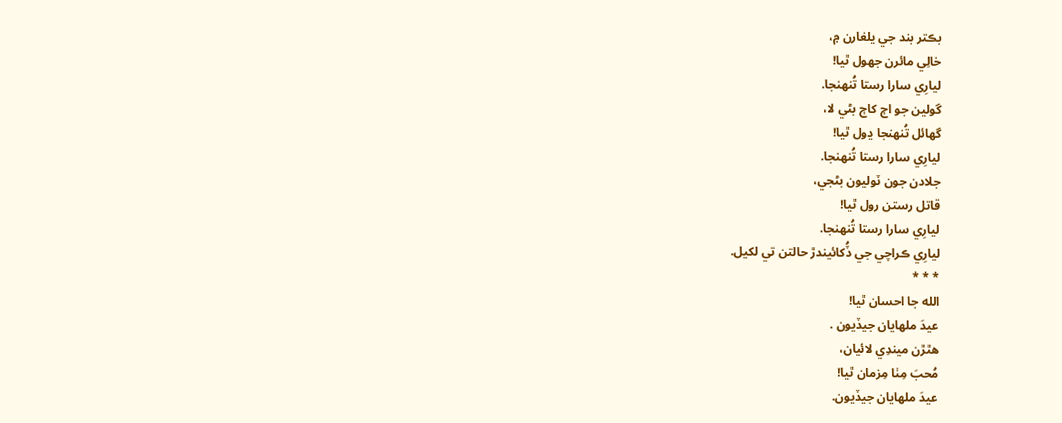بڪتر بند جي يلغارن ۾،
خالِي مائرن جهول ٿيا!
ليارِي سارا رستا تُنهنجا.
گولين جو اڄ کاڄ بڻي لا،
گهائل تُنهنجا ڍول ٿيا!
ليارِي سارا رستا تُنهنجا.
جلادن جون ٽوليون بڻجي،
قاتل رستن رول ٿيا!
ليارِي سارا رستا تُنهنجا.
ليارِي ڪراچي جي ڏُکائيندڙ حالتن تي لکيل.
* * *
الله جا احسان ٿيا!
عيدَ ملهايان جيڏيون .
هٿڙن ميندِي لائيان،
مُحبَ مِٺا مِزمان ٿيا!
عيدَ ملهايان جيڏيون.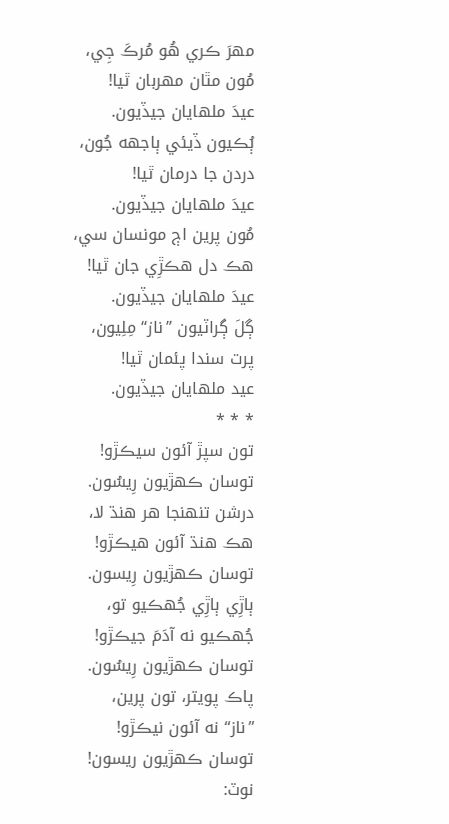مهرَ ڪري هُو مُرڪَ جِي،
مُون مٿان مهربان ٿيا!
عيدَ ملهايان جيڏيون.
ٻُڪيون ڏيئي ٻاجهه جُون،
دردن جا درمان ٿيا!
عيدَ ملهايان جيڏيون.
مُون پرين اڄ مونسان سي،
هڪ دل هڪڙِي جان ٿيا!
عيدَ ملهايان جيڏيون.
ڳلَ ڳراٽيون ”ناز“ مِلِيون،
پرت سندا پئمان ٿيا!
عيد ملهايان جيڏيون.
* * *
تون سپڙ آئون سيڪڙو!
توسان ڪهڙيون رِيسُون.
درشن تنهنجا هر هنڌ لا،
هڪ هنڌ آئون هيڪڙو!
توسان ڪهڙيون رِيسون.
ٻاڙِي ٻاڙِي جُهڪيو تو،
جُهڪيو نه آدَمَ جيڪڙو!
توسان ڪهڙيون رِيسُون.
پاڪ پويتر، تون پرين،
”ناز“ نه آئون نيڪڙو!
توسان ڪهڙيون ريسون!
نوٽ: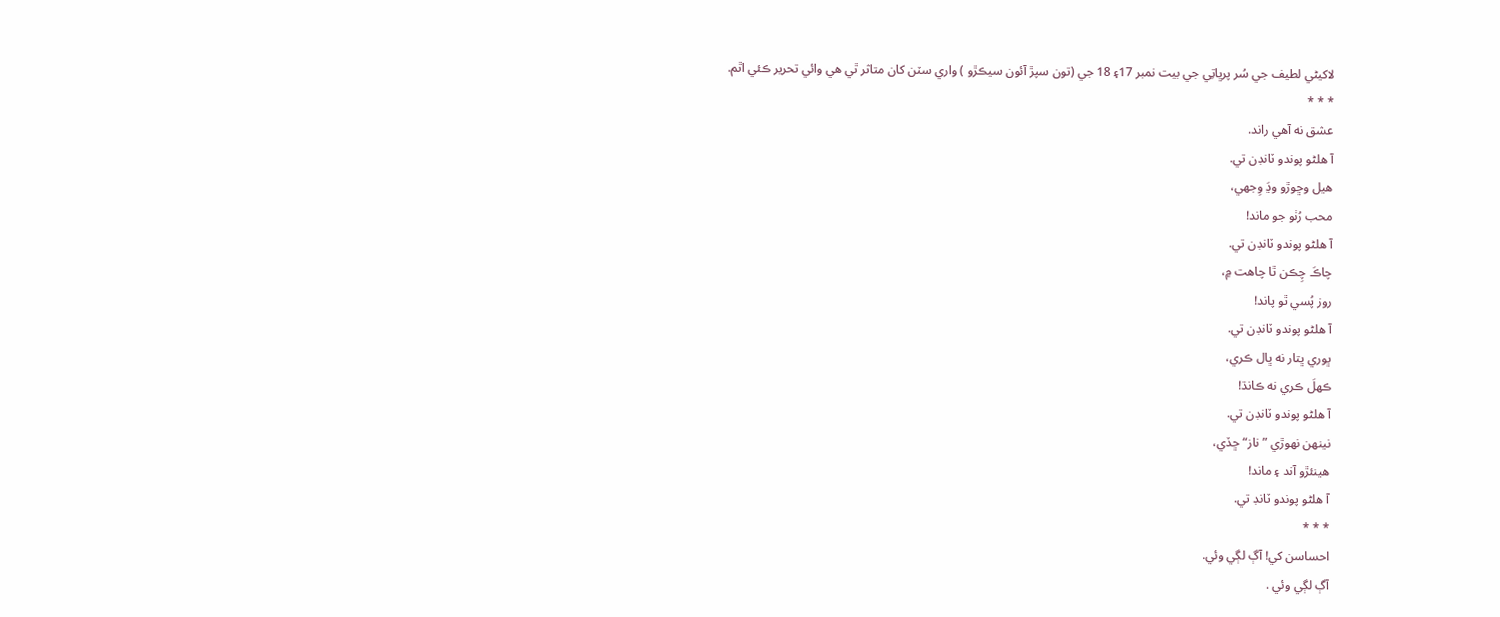لاکيڻي لطيف جي سُر پرڀاتِي جي بيت نمبر 17۽ 18 جي (تون سپڙ آئون سيڪڙو ) واري سٽن کان متاثر ٿي هي وائي تحرير ڪئي اٿم.
* * *
عشق نه آهي راند.
آ هلڻو پوندو ٽانڊن تي.
هيل وڇوڙو وڍَ وِجهي،
محب رُٺو جو ماند!
آ هلڻو پوندو ٽانڊن تي.
چاڪَ چِڪن ٿا چاهت ۾،
روز پُسي ٿو پاند!
آ هلڻو پوندو ٽانڊن تي.
ڀوري ڀتار نه ڀال ڪري،
ڪهلَ ڪري نه ڪانڌ!
آ هلڻو پوندو ٽانڊن تي.
نينهن نهوڙي ”ناز“ ڇڏي،
هينئڙو آند ۽ ماند!
آ هلڻو پوندو ٽانڊ تي.
* * *
احساسن کي! آڳ لڳي وئي.
آڳ لڳي وئي .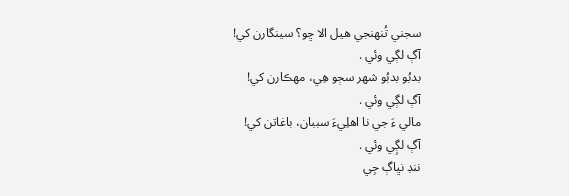سجني تُنهنجي هيل الا ڇو؟ سينگارن کي!
آڳ لڳي وئي .
بدبُو بدبُو شهر سڄو هِي، مهڪارن کي!
آڳ لڳي وئي .
مالي ءَ جي نا اهلِيءَ سببان، باغاتن کي!
آڳ لڳِي وئي .
ننڊ نڀاڳ جِي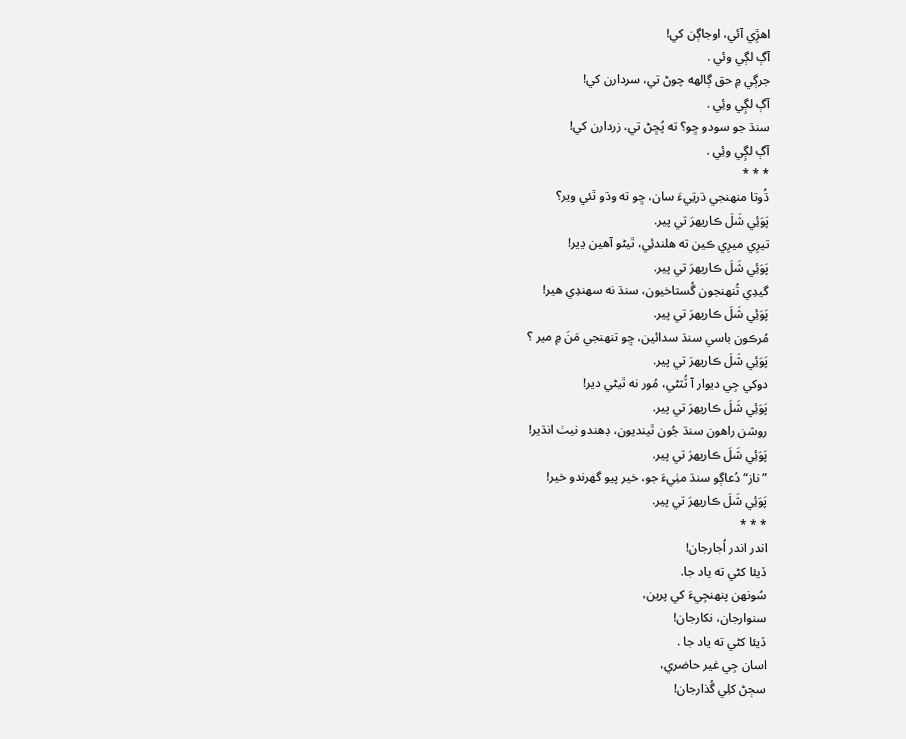اهڙِي آئي، اوجاڳن کي!
آڳ لڳي وئي .
جرڳي ۾ حق ڳالهه چوڻ تي، سردارن کي!
آڳ لڳِي وئِي .
سنڌ جو سودو ڇو؟ ته پُڇڻ تي، زردارن کي!
آڳ لڳِي وئِي .
* * *
ڌُوتا منهنجي ڌرتِيءَ سان، ڇو ته وڌو ٿئي وير؟
پَوَئِي شَلَ ڪاريهرَ تي پير.
تيرِي ميرِي ڪين ته هلندئِي، ٿيڻو آهين ڍير!
پَوَئِي شَلَ ڪاريهرَ تي پير.
گيدِي تُنهنجون گُستاخيون، سنڌ نه سهندِي هير!
پَوَئِي شَلَ ڪاريهرَ تي پير.
مُرڪون باسي سنڌ سدائين، ڇو تنهنجي مَنَ ۾ مير ؟
پَوَئِي شَلَ ڪاريهرَ تي پير.
دوکي جِي ديوار آ ٽُٽڻي، مُور نه ٿيڻي دير!
پَوَئِي شَلَ ڪاريهرَ تي پير.
روشن راهون سنڌ جُون ٿينديون، ڊهندو نيٺ انڌير!
پَوَئِي شَلَ ڪاريهرَ تي پير.
”ناز“ دُعاڳو سنڌ مٺِيءَ جو، خير پيو گهرندو خير!
پَوَئِي شَلَ ڪاريهرَ تي پير.
* * *
اندر اندر اُجارجان!
ڏيئا کڻي ته ياد جا.
سُونهن پنهنجِيءَ کي پرين،
سنوارجان، نکارجان!
ڏيئا کڻي ته ياد جا .
اسان جِي غير حاضري،
سڄڻ کلِي گُذارجان!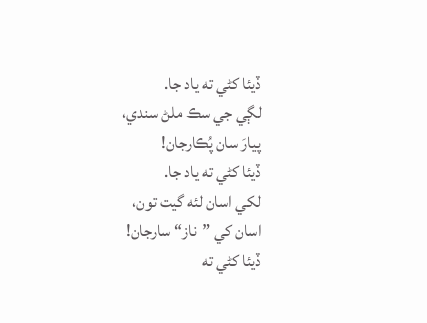ڏيئا کڻي ته ياد جا.
لڳي جي سڪ ملڻ سندي،
پيارَ سان پُڪارجان!
ڏيئا کڻي ته ياد جا.
لکي اسان لئه گيت تون،
اسان کي ”ناز“ سارجان!
ڏيئا کڻي ته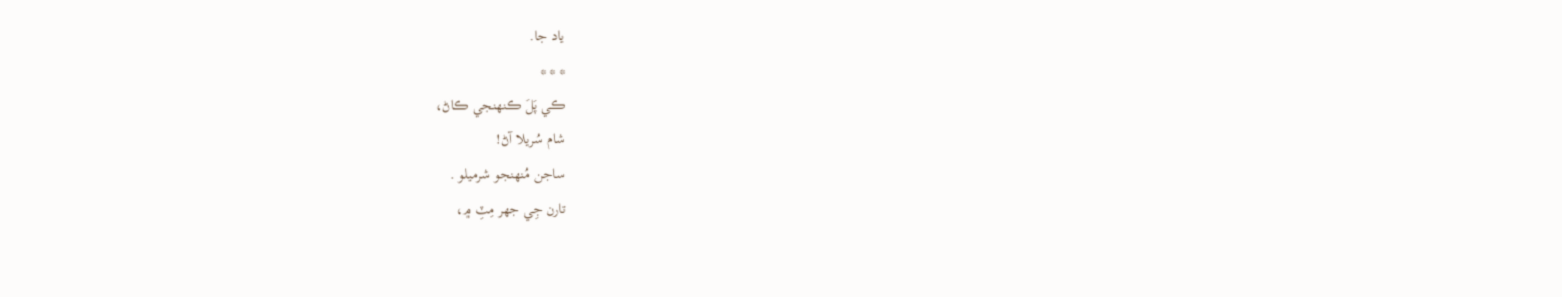ياد جا.
* * *
ڪي پَلَ ڪنهنجي ڪاڻ،
شام سُريلا آڻ!
ساجن مُنهنجو شرميلو .
تارن جِي جهر مِٽِ ۾،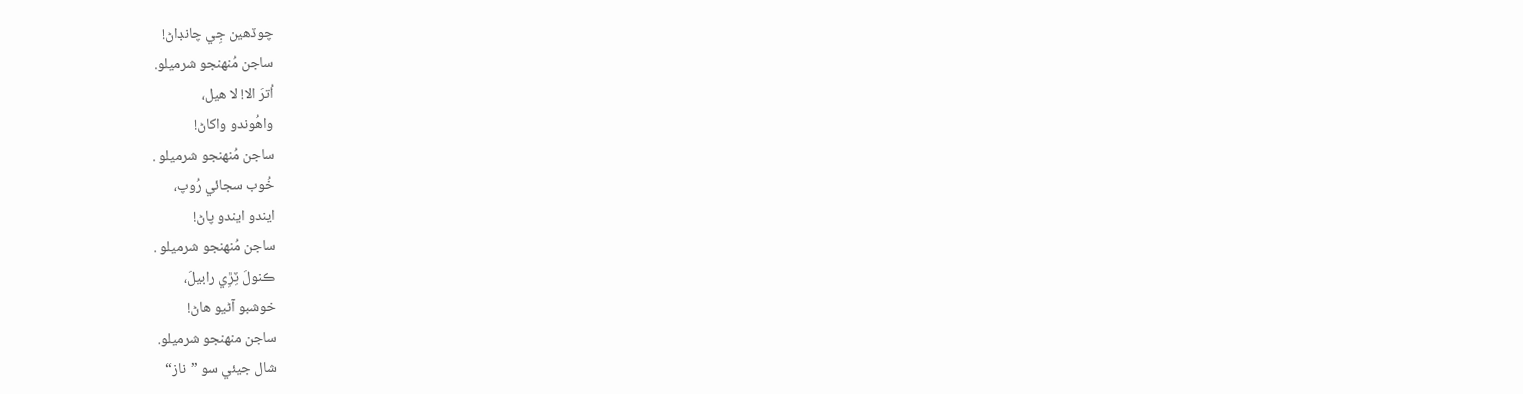چوڏهين جِي چانڊاڻ!
ساجن مُنهنجو شرميلو.
اُترَ الا! لا هيل،
واهُوندو واکاڻ!
ساجن مُنهنجو شرميلو .
خُوب سجائي رُوپ،
ايندو ايندو پاڻ!
ساجن مُنهنجو شرميلو .
ڪنولَ ٽِڙِي رابيلَ،
خوشبو آڻيو هاڻ!
ساجن منهنجو شرميلو.
شال جيئي سو ”ناز“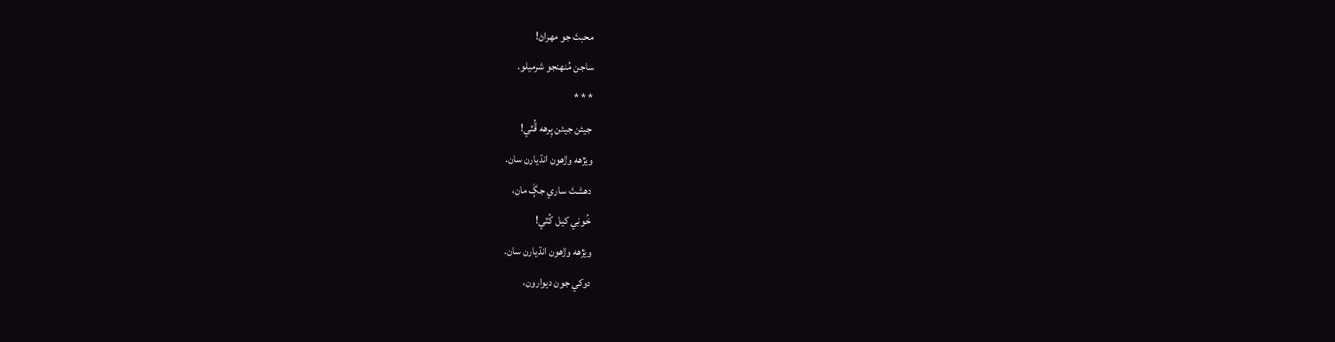محبتَ جو مهراڻ!
ساجن مُنهنجو شرميلو.
* * *
جيئن جيئن پِرهه ڦُٽي!
ويڙهه وڙهون انڌيارن سان.
دهشتَ ساري جڳَ مان،
خُونِي کيل کُٽي!
ويڙهه وڙهون انڌيارن سان.
دوکي جون ديوارون،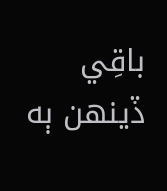باقِي ڏينهن ٻه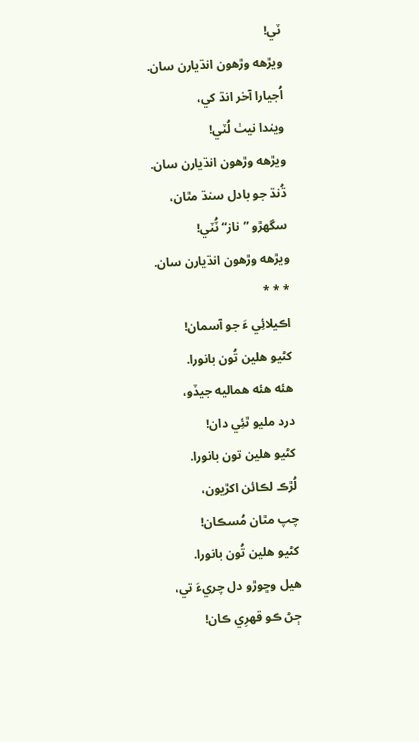ٽي!
ويڙهه وڙهون انڌيارن سان.
اُجيارا آخر انڌ کي،
ويندا نيٺ لُٽي!
ويڙهه وڙهون انڌيارن سان.
ڌُنڌ جو بادل سنڌ مٿان،
سگهڙو ”ناز“ ٽُٽي!
ويڙهه وڙهون انڌيارن سان.
* * *
اڪيلائِي ءَ جو آسمان!
کڻيو هلين تُون بانورا.
هئه هئه هماليه جيڏو،
درد مليو ٿئِي دان!
کڻيو هلين تون بانورا.
لُڙڪ لڪائن اکڙيون،
چپ مٿان مُسڪان!
کڻيو هلين تُون بانورا.
هيل وڇوڙو دل چريءَ تي،
ڄڻ ڪو قهرِي ڪان!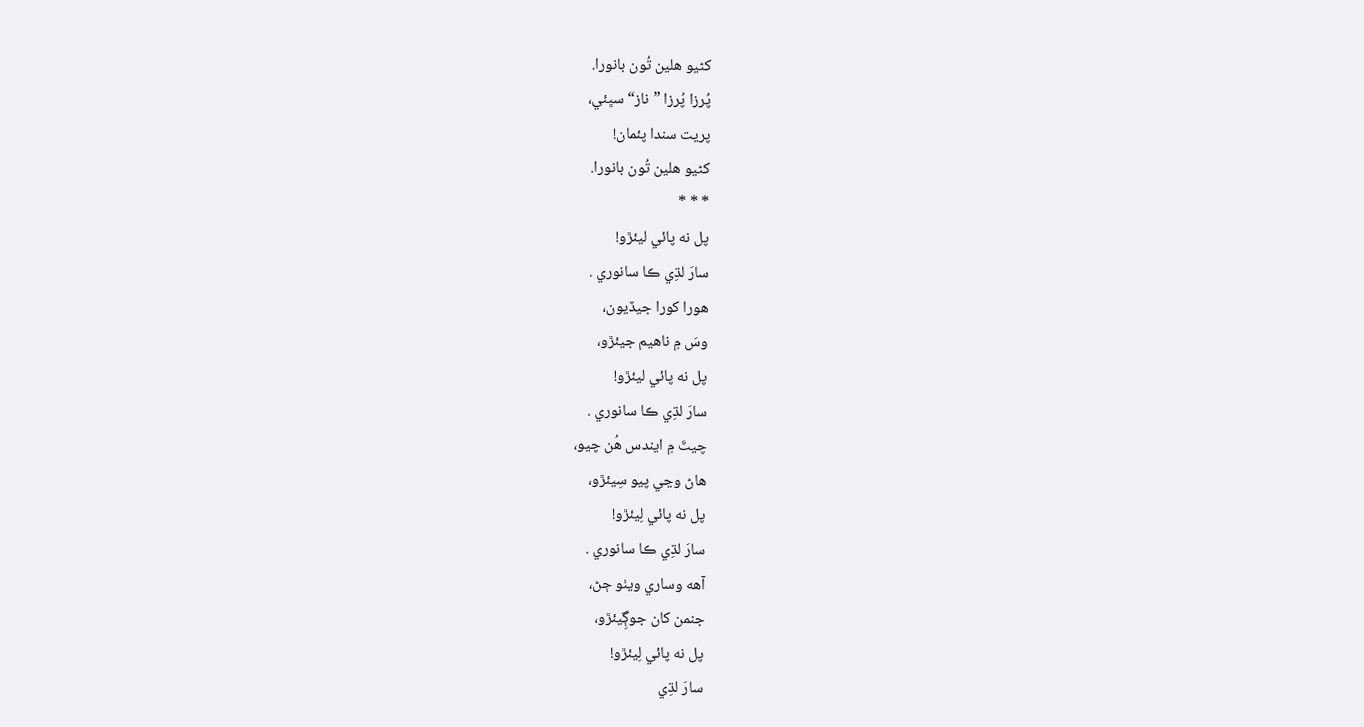کڻيو هلين تُون بانورا.
پُرزا پُرزا ”ناز“ سڀئي،
پريت سندا پئمان!
کڻيو هلين تُون بانورا.
* * *
پل نه پائي ليئڙو!
سارَ لڌِي ڪا سانوري .
هورا کورا جيڏيون،
وسَ ۾ ناهيم جيئڙو،
پل نه پائي ليئڙو!
سارَ لڌِي ڪا سانوري .
چيٽَ ۾ ايندس هُن چيو،
هاڻ وڃي پيو سِيئڙو،
پل نه پائي لِيئڙو!
سارَ لڌِي ڪا سانوري .
آهه وساري ويٺو ڄڻ،
جنمن کان جوڳِيئڙو،
پل نه پائي لِيئڙو!
سارَ لڌِي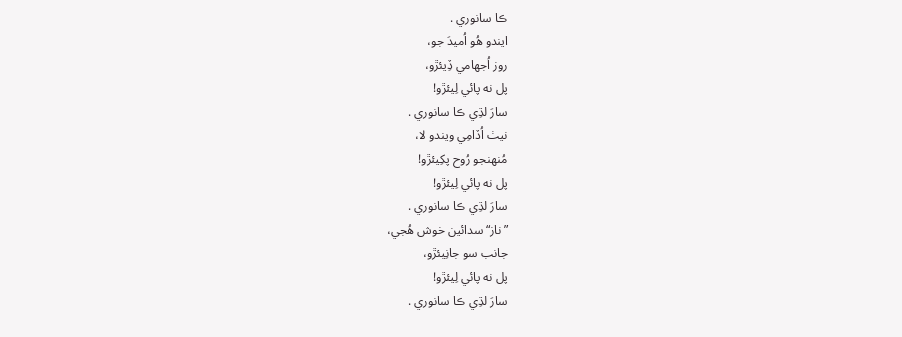ڪا سانوري .
ايندو هُو اُميدَ جو،
روز اُجهامي ڏِيئڙو،
پل نه پائي لِيئڙو!
سارَ لڌِي ڪا سانوري .
نيٺ اُڏامِي ويندو لا،
مُنهنجو رُوح پکِيئڙو!
پل نه پائي لِيئڙو!
سارَ لڌِي ڪا سانوري .
”ناز“ سدائين خوش هُجي،
جانب سو جانِيئڙو،
پل نه پائي لِيئڙو!
سارَ لڌِي ڪا سانوري .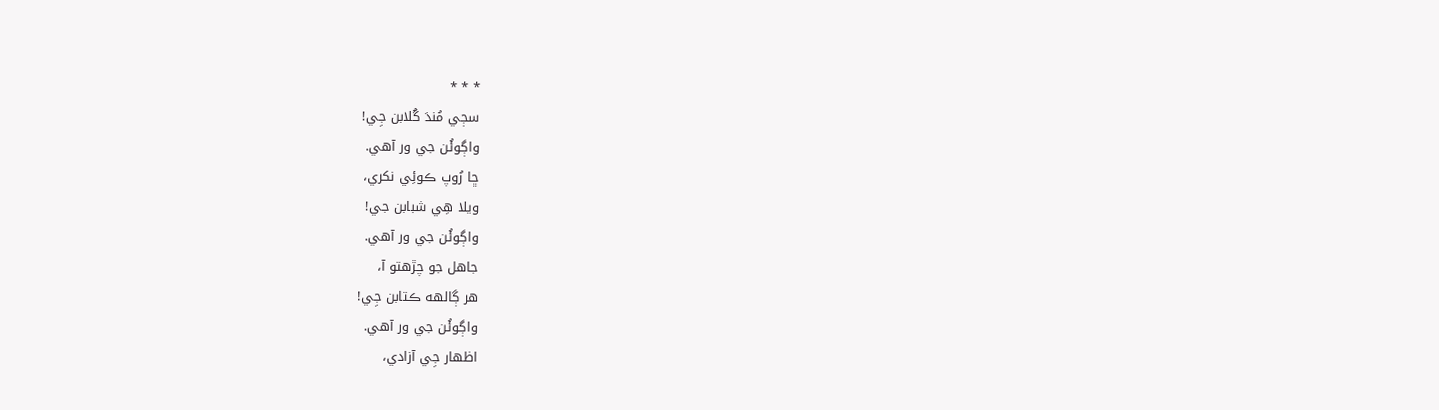* * *
سڄي مُندَ گُلابن جِي!
واڳوئُن جي ور آهي.
ڇا رُوپ ڪوئِي نکري،
ويلا هِي شبابن جي!
واڳوئُن جي ور آهي.
جاهل جو چڙهتو آ،
هر ڳالهه ڪتابن جِي!
واڳوئُن جي ور آهي.
اظهار جِي آزادي،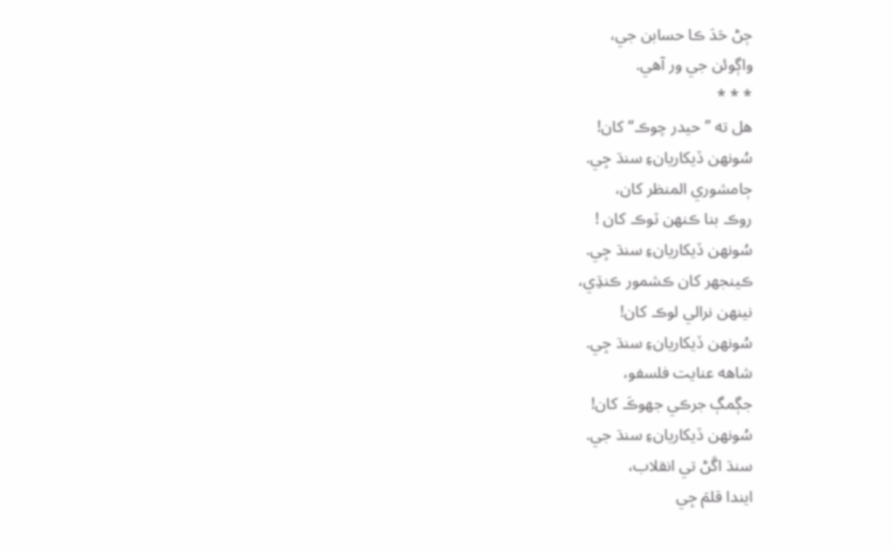ڄڻ حَدَ ڪا حسابن جي،
واڳوئن جي ور آهي.
* * *
هل ته ”حيدر چوڪ“ کان!
سُونهن ڏيکاريانءِ سنڌ جِي.
ڄامشوري المنظر کان،
روڪ بنا ڪنهن ٽوڪ کان !
سُونهن ڏيکاريانءِ سنڌ جِي.
ڪينجهر کان ڪشمور ڪنڌِي،
نينهن نرالي لوڪ کان!
سُونهن ڏيکاريانءِ سنڌ جِي.
شاهه عنايت فلسفو،
جڳمڳ جرڪي جهوڪَ کان!
سُونهن ڏيکاريانءِ سنڌ جي.
سنڌ اڱڻ تي انقلاب،
ايندا قلمَ جِي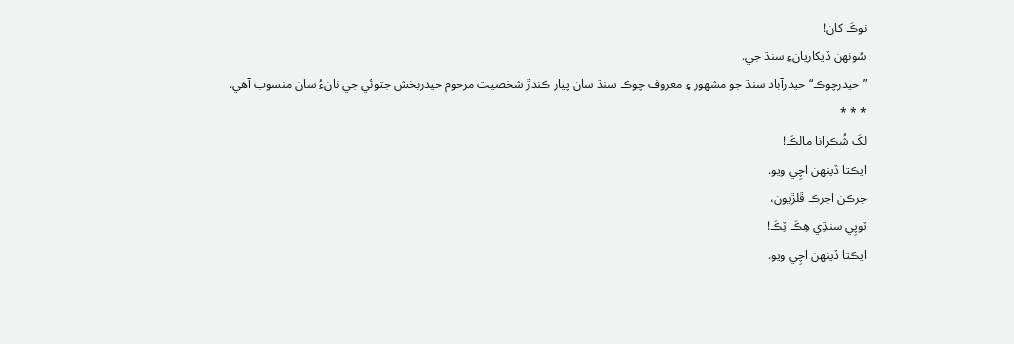نوڪَ کان!
سُونهن ڏيکاريانءِ سنڌ جي.
”حيدرچوڪ“ حيدرآباد سنڌ جو مشهور ۽ معروف چوڪ سنڌ سان پيار ڪندڙ شخصيت مرحوم حيدربخش جتوئي جي نانءُ سان منسوب آهي.
* * *
لکَ شُڪرانا مالڪَ!
ايڪتا ڏينهن اچِي ويو.
جرڪن اجرڪ ڦلڙيون،
ٽوپِي سنڌِي هِڪَ ٽِڪَ!
ايڪتا ڏينهن اچِي ويو.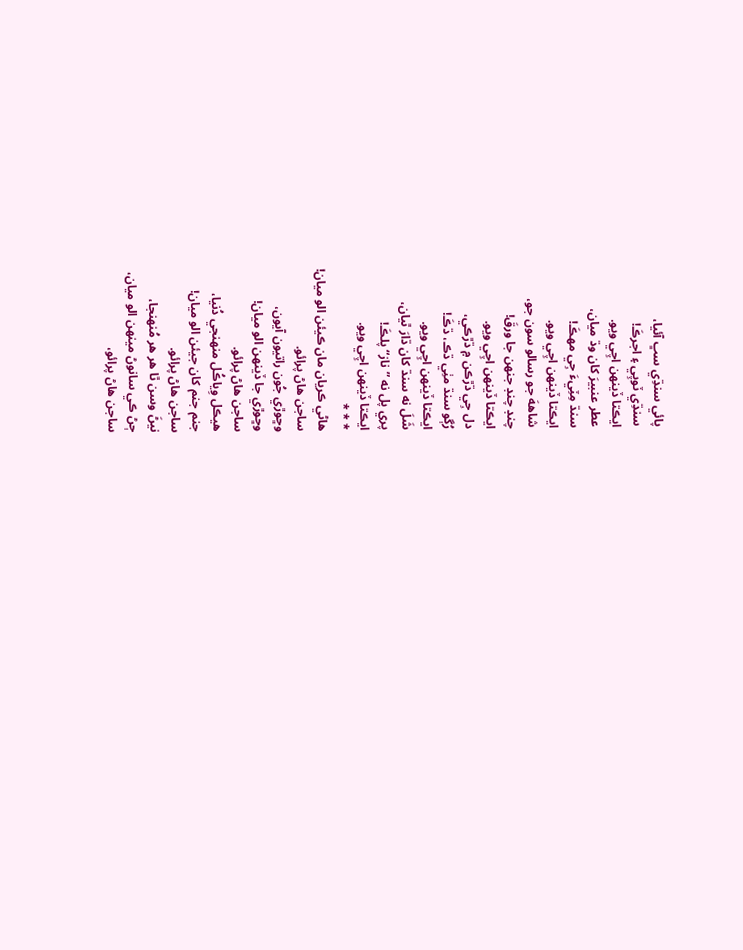پائي سنڌِي سڀ آئيا،
سنڌِي ٽوپِي ۽ اجرڪَ!
ايڪتا ڏينهن اچِي ويو.
عطر عنبيرَ کان وڌ ميان،
سنڌ مِٽِيءَ جِي مهڪَ!
ايڪتا ڏينهن اچِي ويو.
شاههَ جو رسالو سون جو،
چنڊ چنڊ جنهن جا ورقَ!
ايڪتا ڏينهن اچِي ويو.
دل جِي ڌڙڪن ۾ ڌڙڪي،
رُڳو سنڌ مٺِي ڌڪ، ڌڪَ!
ايڪتا ڏينهن اچِي ويو.
شَلَ نه سنڌ کان ڌارَ ٿيان،
پري پل نه ”ناز“ پلڪَ!
ايڪتا ڏينهن اچِي ويو.
* * *
هاڻي ڪريان مان ڪيئن الو ميان!
ساجن هاڻ پرائو.
وڇوڙي جُون راتيون آيون،
وڇوڙي جا ڏينهن الو ميان!
ساجن هاڻ پرائو.
هيڪل وِياڪُل منهنجي دُنيا،
جنم جنم کان جيئن الو ميان!
ساجن هاڻ پرائو.
نيڻَ وسن ٿا هر هر مُنهنجا،
ڄڻ ڪي سانوڻ مينهن الو ميان،
ساجن هاڻ پرائو،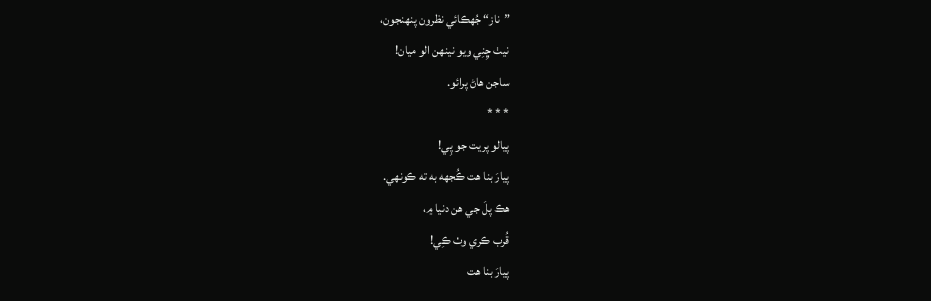”ناز“ جُهڪائي نظرون پنهنجون،
نيٺ ڇِنِي ويو نينهن الو ميان!
ساجن هاڻ پرائو.
* * *
پيالو پريت جو پِي!
پيارَ بنا هت ڪُجهه به ته ڪونهي.
هڪ پلَ جي هن دنيا ۾،
قُرب ڪري وٺ ڪِي!
پيارَ بنا هت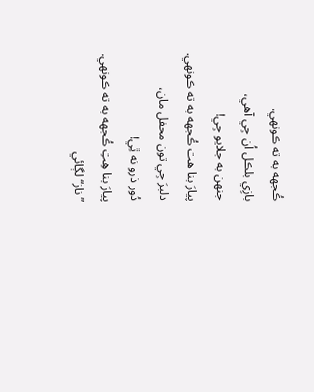ڪُجهه به ته ڪونهي.
بازِي بلڪل اُن جِي آهي،
جنهن به جلايو جِي!
پيارَ بنا هت ڪُجهه به ته ڪونهي.
دلبرَ جِي تون محفل مان،
دُور ذرو نه ٿِي!
پيارَ بنا هِتِ ڪُجهه به ته ڪونهي.
”ناز“ لڳائي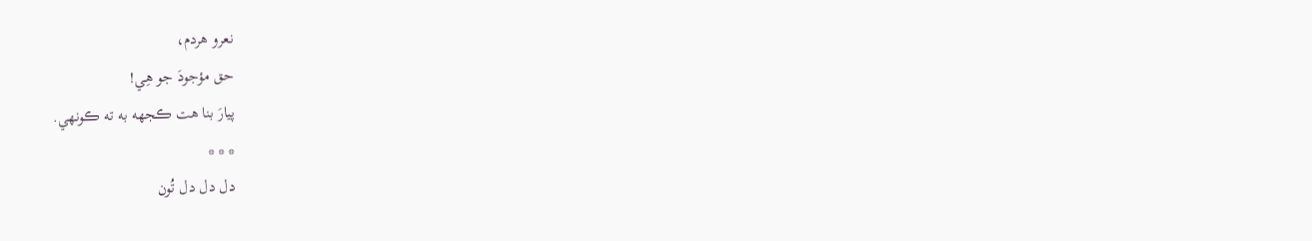نعرو هردم،
حق مؤجودَ جو هِي!
پيارَ بنا هت ڪجهه به ته ڪونهي.
* * *
دل دل دل تُون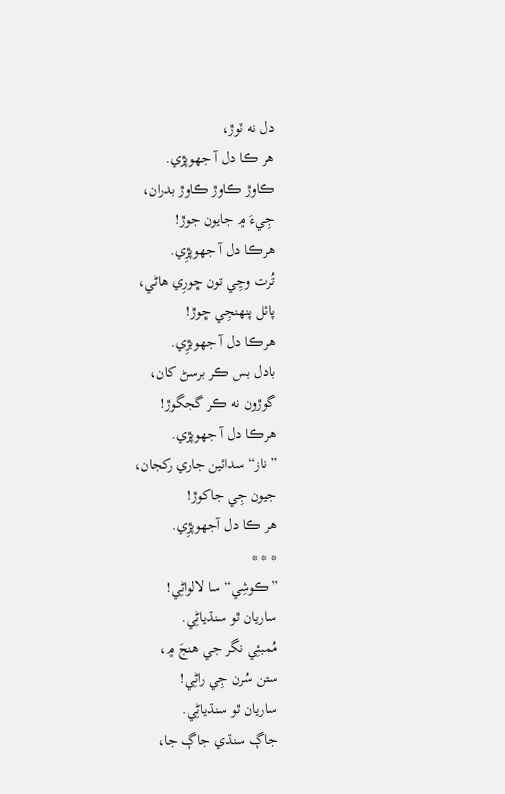دل نه ٽوڙ،
هر ڪا دل آ جهوپڙي.
ڪاوڙ ڪاوڙ ڪاوڙ بدران،
جِيءَ ۾ جايون جوڙ!
هرڪا دل آ جهوپڙِي.
تُرت وڃِي تون ڇورِي هاڻي،
پائل پنهنجِي ڇوڙ!
هرڪا دل آ جهوبڙِي.
بادل بس ڪر برسڻ کان،
گوڙون نه ڪر گجگوڙ!
هرڪا دل آ جهوپڙي.
”ناز“ سدائين جاري رکجان،
جيون جِي جاکوڙ!
هر ڪا دل آجهوپڙِي.
* * *
”ڪوشِي“ سا لالواڻِي!
ساريان ٿو سنڌياڻِي.
مُمبئِي نگر جي هنجَ ۾،
ستن سُرن جِي راڻِي!
ساريان ٿو سنڌياڻِي.
جاڳ سنڌي جاڳ جا،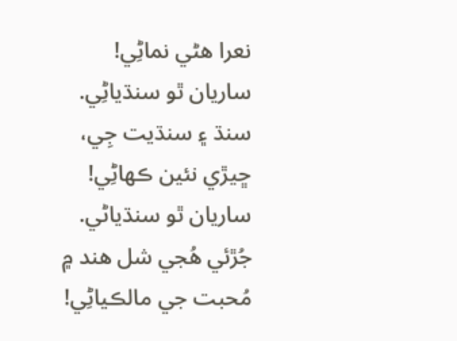نعرا هڻي نماڻِي!
ساريان ٿو سنڌياڻِي.
سنڌ ۽ سنڌيت جِي،
ڇيڙي نئين ڪهاڻِي!
ساريان ٿو سنڌياڻي.
جُڙئي هُجي شل هند ۾
مُحبت جي مالڪياڻِي!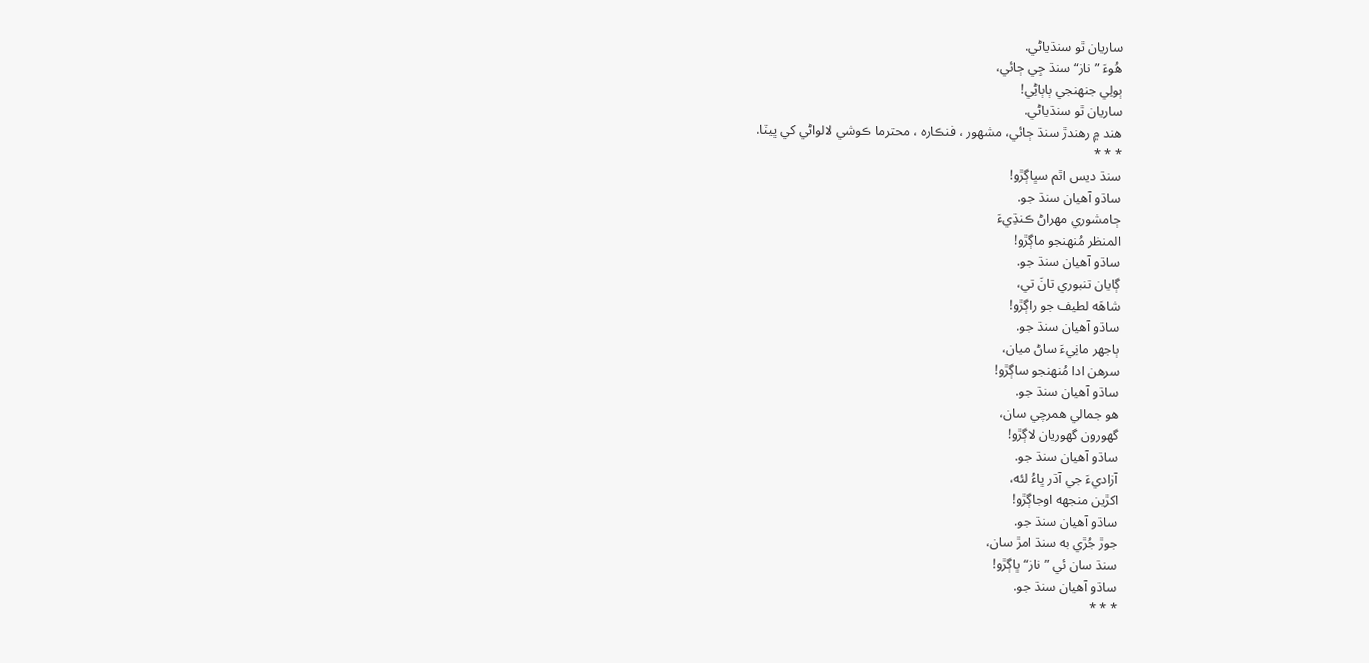ساريان ٿو سنڌياڻي.
هُوءَ ”ناز“ سنڌ جِي ڄائي،
ٻولِي جنهنجي ٻاٻاڻِي!
ساريان ٿو سنڌياڻي.
هند ۾ رهندڙ سنڌ ڄائي، مشهور ، فنڪاره ، محترما ڪوشي لالواڻي کي ڀيٽا.
* * *
سنڌ ديس اٿم سڀاڳڙو!
ساڌو آهيان سنڌ جو.
ڄامشوري مهراڻ ڪنڌِيءَ
المنظر مُنهنجو ماڳڙو!
ساڌو آهيان سنڌ جو.
ڳايان تنبوري تانَ تي،
شاهَه لطيف جو راڳڙو!
ساڌو آهيان سنڌ جو.
ٻاجهر مانِيءَ ساڻ ميان،
سرهن ادا مُنهنجو ساڳڙو!
ساڌو آهيان سنڌ جو.
هو جمالي همرچي سان،
گهورون گهوريان لاڳڙو!
ساڌو آهيان سنڌ جو.
آزاديءَ جي آڌر ڀاءُ لئه،
اکڙين منجهه اوجاڳڙو!
ساڌو آهيان سنڌ جو.
جوڙ جُڙي به سنڌ امڙ سان،
سنڌ سان ئي ”ناز“ ڀاڳڙو!
ساڌو آهيان سنڌ جو.
* * *